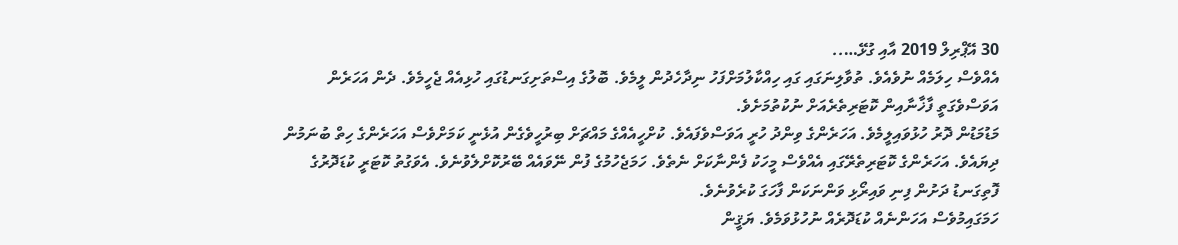30 އޭޕްރިލް 2019 އާއި ގުޅޭ…..
އެއްވެސް ހިލަމެއް ނުވެއެވެ. ތުވާލިނަގައި ގައި ހިއްކާލުމަށްފަހު ނިދާހެދުން ލީމެވެ. ބޮލުގެ އިސްތަށިގަނޑުގައި ހުޅިއެއް ޖެހީމެވެ. ދެން އަހަރެން އަވަސްވެގަތީ ފާޚާނާއިން ކޮޓަރިތެރެއަށް ނުކުތުމަށެވެ.
މަޑުމަޑުން ދޮރު ހުޅުވައިލީމެވެ. އަހަރެންގެ ވިންދު ހުރީ އަވަސްވެފައެވެ. ކުށްހީއެއްގެ މައްޗަށް ބިރުހީވެގެން އުޅެނީ ކަމަށްވެސް އަހަރެންގެ ހިތް ބުނަމުން ދިޔައެވެ. އަހަރެންގެ ކޮޓަރިތެރޭގައި އެއްވެސް މީހަކު ފެންނާކަށް ނެތެވެ. ހަމަޖެހުމުގެ ފުން ނޭވައެއް ބޭރުކޮށްލެވުނެވެ. އެވަގުތު ކޮޓަރީ ކުޑަދޮރުގެ ފޮތިގަނޑު ދަށުން ފިނި ވައިރޯޅި ވަންނަކަން ފާހަގަ ކުރެވުނެވެ.
ހަމަގައިމުވެސް އަހަންނެއް ކުޑަދޮރެއް ނުހުޅުވަމެވެ. ޔަޤީން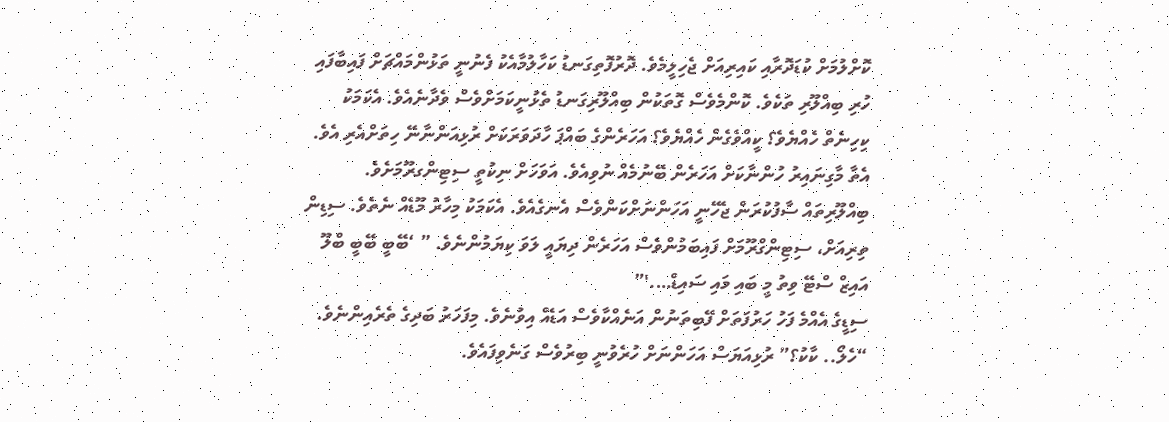ކޮށްލުމަށް ކުޑަދޮރާއި ކައިރިއަށް ޖެހިލީމެވެ. ދޮރުފޮތިގަނޑު ކަހާލުމާއެކު ފެނުނީ ތަޅުންމައްޗަށް ފައިބާފައި ހުރި ބިއްލޫރި ތަކެވެ. ކޮންމެވެސް ގޮތަކުން ބިއްލޫރިގަނޑު ތެޅުނީކަމަށްވެސް ވެދާނެއެވެ. އެކަމަކު ކިހިނެތް ހެއްޔެވެ؟ ކީއްވެގެން ހެއްޔެވެ؟ އަހަރެންގެ ބައްޕަ ހާދަވަރަކަށް ރުޅިއަންނާނޭ ހިތަށްއެރި އެވެ. އެތާ މާގިނައިރު ހުންނާކަށް އަހަރެން ބޭނުމެއް ނުވިއެވެ. އަވަހަށް ނިކުތީ ސިޓިންގރޫމަށެވެ.
ބިއްލޫރިތައް ސާފުކުރަން ޖެހޭނީ އަހަންނަށްކަންވެސް އެނގެއެވެ. އެކަމަކު މިހާރު މޫޑެއް ނެތެވެ. ސިޑިން ތިރިއަށް، ސިޓިންގްރޫމަށް ފައިބަމުންވެސް އަހަރެން ދިޔައީ ލަވަ ކިޔަމުންނެވެ. ” ‘ބޭބީ ބޭބީ ބްލޫ އައިޒް ސްޓޭ ވިތު މީ ބައި މައި ސައިޑް….'”
ސިޑީގެ އެއްމެ ފަހު ހަރުފަތަށް ފޭބިތަނުން އަނެއްކާވެސް އަޑެއް އިވުނެވެ. މިފަހަރު ބަދިގެ ތެރެއިންނެވެ.
“ހެލޯ.. ކާކު؟” ރުޅިއަޔަސް އަހަންނަށް ހުރެވުނީ ބިރުވެސް ގަނެވިފައެވެ.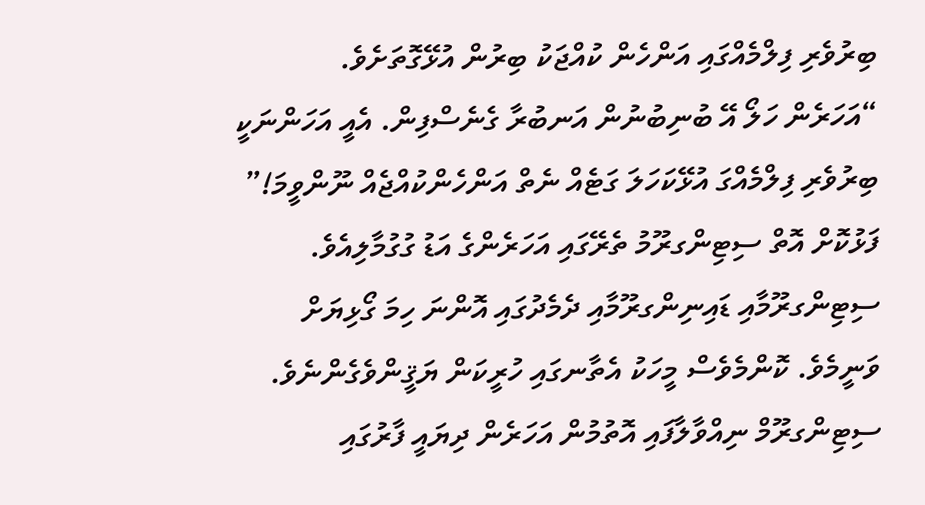ބިރުވެރި ފިލްމެއްގައި އަންހެން ކުއްޖަކު ބިރުން އުޅޭގޮތަށެވެ.
“އަހަރެން ހަލޯ އޭ ބުނިބުނުން އަނބުރާ ގެނެސްފިން. އެއީ އަހަންނަކީ ބިރުވެރި ފިލްމެއްގަ އުޅޭކަހަލަ ގަޓެއް ނެތް އަންހެންކުއްޖެއް ނޫންވީމަ!”
ފަޅުކޮށް އޮތް ސިޓިންގރޫމު ތެރޭގައި އަހަރެންގެ އަޑު ގުގުމާލިއެވެ. ސިޓިންގރޫމާއި ޑައިނިންގރޫމާއި ދެމެދުގައި އޮންނަ ހިމަ ގޯޅިޔަށް ވަނީމެވެ. ކޮންމެވެސް މީހަކު އެތާނގައި ހުރީކަން ޔަޤީންވެގެންނެވެ. ސިޓިންގރޫމް ނިއްވާލާފައި އޮތުމުން އަހަރެން ދިޔައީ ފާރުގައި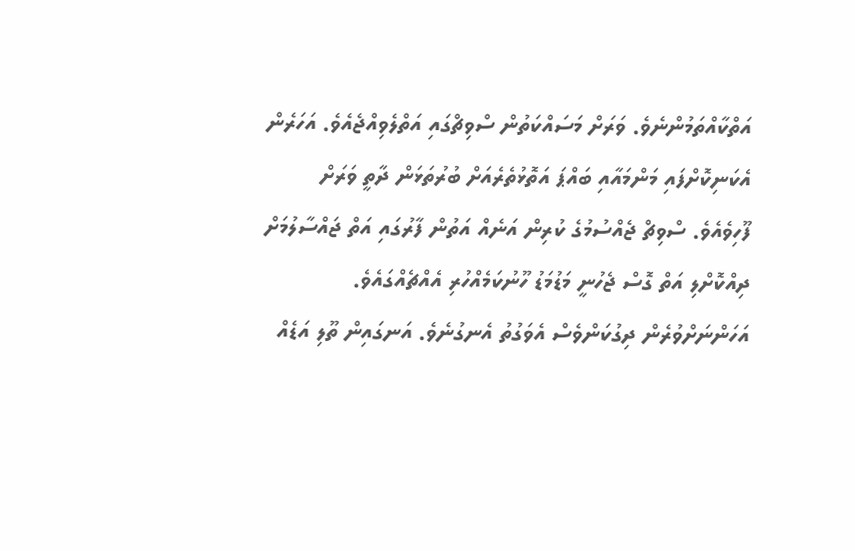އަތްކާއްތަމުންނެވެ. ވަރަށް މަސައްކަތުން ސްވިޗްގައި އަތްލެވިއްޖެއެވެ. އަހަރެން އެކަނިކޮށްފައި މަންމައާއި ބައްޕަ އަތޮޅުތެރެއަށް ބުރުތަޅަން ދާތީ ވަރަށް ފޫހިވެއެވެ. ސްވިޗް ޖެއްސުމުގެ ކުރިން އަނެއް އަތުން ފާރުގައި އަތް ޖައްސާލުމަށް ދިއްކޮށްލި އަތް ގޮސް ޖެހުނީ މަޑުމަޑު ހޫނުކަމެއްހުރި އެއްޗެއްގައެވެ. އަހަންނަށްވުރެން ދިގުކަންވެސް އެވަގުތު އެނގުނެވެ. އަނގައިން ތޫލި އަޑެއް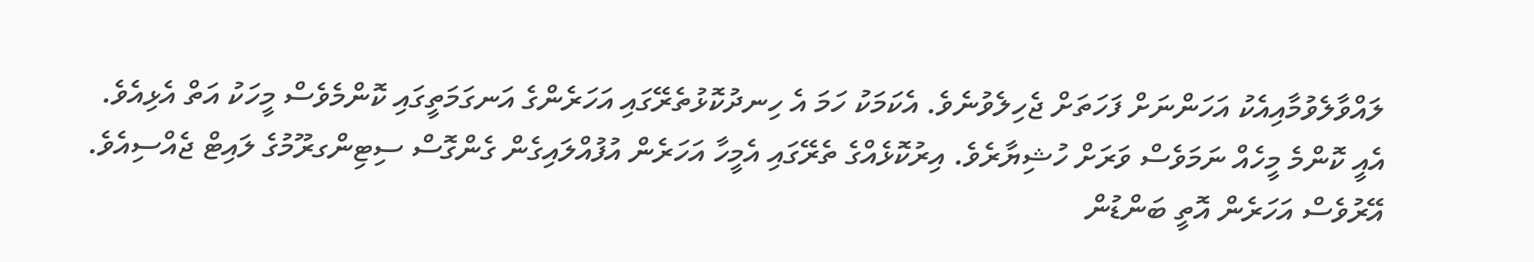ލައްވާލެވުމާއިއެކު އަހަންނަށް ފަހަތަށް ޖެހިލެވުނެވެ. އެކަމަކު ހަމަ އެ ހިނދުކޮޅުތެރޭގައި އަހަރެންގެ އަނގަމަތީގައި ކޮންމެވެސް މީހަކު އަތް އެޅިއެވެ.
އެއީ ކޮންމެ މީހެއް ނަމަވެސް ވަރަށް ހުޝިޔާރެވެ. އިރުކޮޅެއްގެ ތެރޭގައި އެމީހާ އަހަރެން އުފުއްލައިގެން ގެންގޮސް ސިޓިންގރޫމުގެ ލައިޓް ޖެއްސިއެވެ. އޭރުވެސް އަހަރެން އޮތީ ބަންޑުން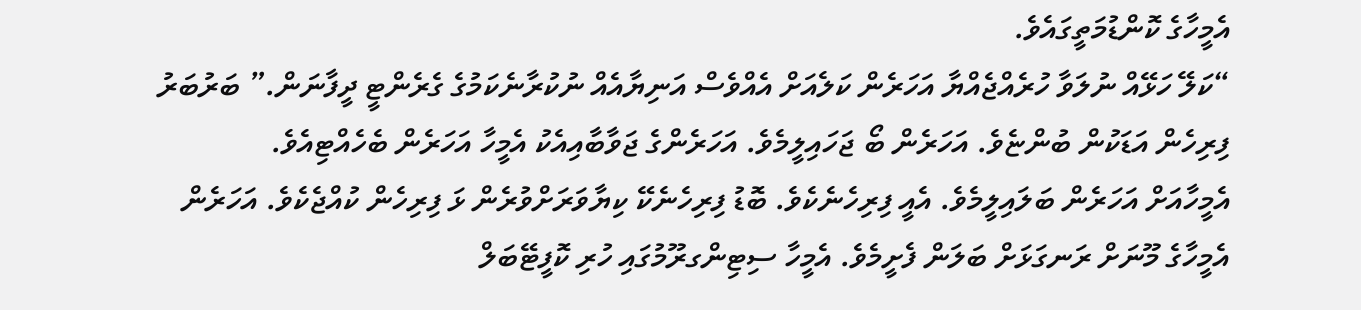އެމީހާގެ ކޮންޑުމަތީގައެވެ.
“ކަލޭ ހަޅޭއް ނުލަވާ ހުރެއްޖެއްޔާ އަހަރެން ކަލެއަށް އެއްވެސް އަނިޔާއެއް ނުކުރާނެކަމުގެ ގެރެންޓީ ދީފާނަން.” ބަރުބަރު ފިރިހެން އަޑަކުން ބުންޏެވެ. އަހަރެން ބޯ ޖަހައިލީމެވެ. އަހަރެންގެ ޖަވާބާއިއެކު އެމީހާ އަހަރެން ބެހެއްޓިއެވެ.
އެމީހާއަށް އަހަރެން ބަލައިލީމެވެ. އެއީ ފިރިހެނެކެވެ. ބޮޑު ފިރިހެނެކޭ ކިޔާވަރަށްވުރެން ޅަ ފިރިހެން ކުއްޖެކެވެ. އަހަރެން އެމީހާގެ މޫނަށް ރަނގަޅަށް ބަލަން ފެށީމެވެ. އެމީހާ ސިޓިންގރޫމުގައި ހުރި ކޮފީޓޭބަލް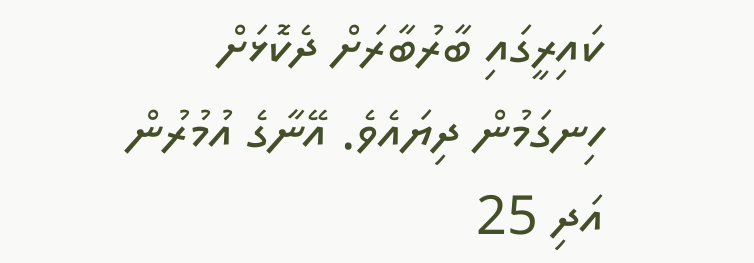ކައިރީގައި ބާރުބާރަށް ދެކޮޅަށް ހިނގަމުން ދިޔައެވެ. އޭނާގެ އުމުރުން އަދި 25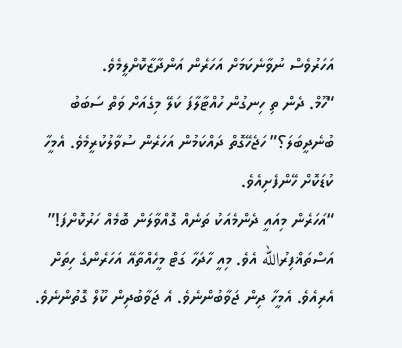އަހަރުވެސް ނުވާނެކަމަށް އަހަރެން އަންދާޒާކޮށްލީމެވެ.
“ހޫމް. ދެން ތި ހިނގުން ހުއްޓާލާފަ ކަލޭ މިގެއަށް ވަތް ސަބަބު ބުނެދީބަލަ؟” ހަޖެހޭގޮތް ދައްކަމުން އަހަރެން ސުވާލުކުރީމެވެ. އެމީހާ ކުޑަކޮށް ހޭންފެށިއެވެ.
“އަހަރެން މިއައީ ދެންމެއަކު ތަނެއް ގޮއްވާލަން ބޮމެއް ހަރުކޮށްފަ!” އަސްތަޣްފިރުالله އެވެ. މިއީ ހާދަހާ ގަޓް މީހެއްތާއޭ އަހަރެންގެ ހިތަށް އެރިއެވެ. އެމީހާ ދިން ޖަވާބުންނެވެ. އެ ޖަވާބުދިން ކޫލް ގޮތުންނެވެ.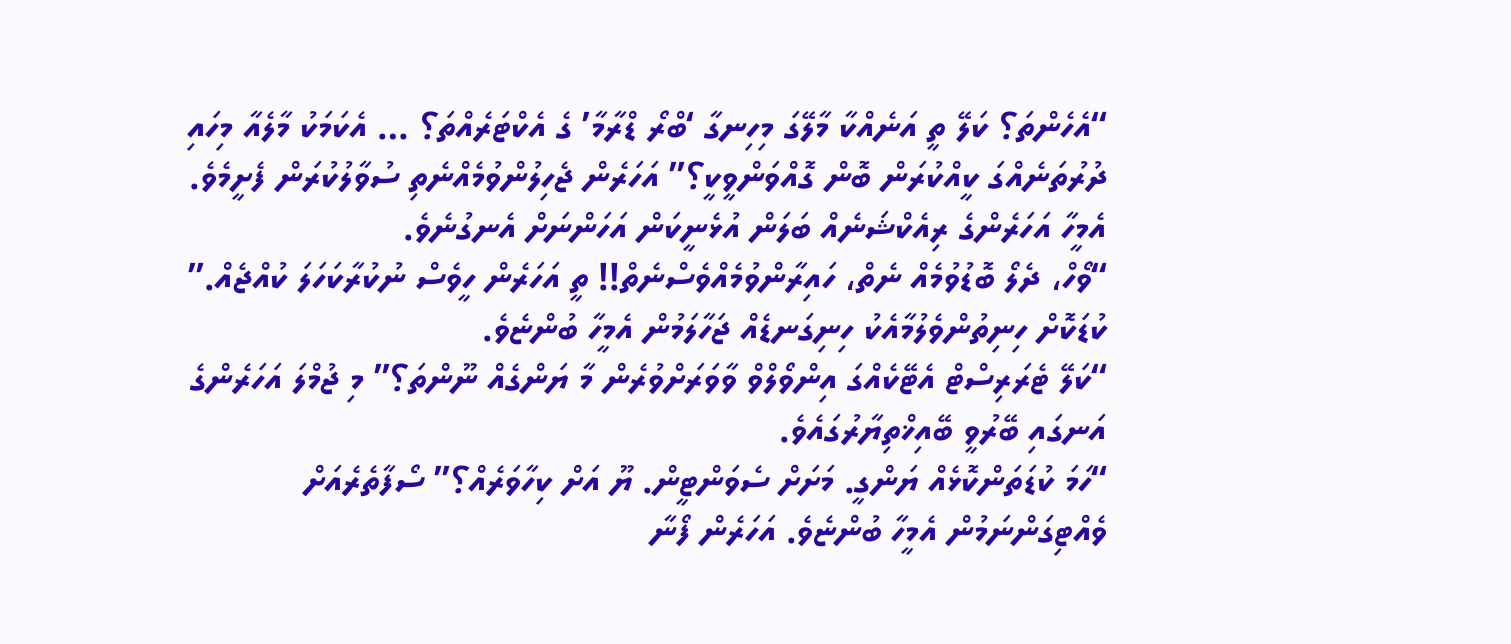“އެހެންތަ؟ ކަލޭ ތީ އަނެއްކާ މާލޭގަ މިހިނގާ ‘ބްރޯ ޑްރާމާ’ ގެ އެކްޓަރެއްތަ؟ … އެކަމަކު މާލެއާ މިހައި ދުރުތަނެއްގަ ކީއްކުރަން ބޮން ގޮއްވަންވީކީ؟” އަހަރެން ޖެހިލުންވުމެއްނެތި ސުވާލުކުރަން ފެށީމެވެ. އެމީހާ އަހަރެންގެ ރިއެކްޝަނެއް ބަލަން އުޅެނީކަން އަހަންނަށް އެނގުނެވެ.
“ވޯހް، ދެލޯ ބޮޑުވުމެއް ނެތް، ހައިރާންވުމެއްވެސްނެތް!! ތީ އަހަރެން ހީވެސް ނުކުރާކަހަލަ ކުއްޖެއް.” ކުޑަކޮށް ހިނިތުންވެލުމާއެކު ހިނިގަނޑެއް ޖަހާލަމުން އެމީހާ ބުންޏެވެ.
“ކަލޭ ޓެރަރިސްޓް އެޓޭކެއްގަ އިންވޯލްވް ވާވަރަށްވުރެން މާ ޔަންގެއް ނޫންތަ؟” މި ޖުމްލަ އަހަރެންގެ އަނގައި ބޭރުވީ ބޭއިޚްތިޔާރުގައެވެ.
“ހަމަ ކުޑަތަންކޮޅެއް ޔަންގީ. މަށަށް ސެވަންޓީން. ޔޫ އަށް ކިހާވަރެއް؟” ސޯފާތެރެއަށް ވެއްޓިގަންނަމުން އެމީހާ ބުންޏެވެ. އަހަރެން ފޯނާ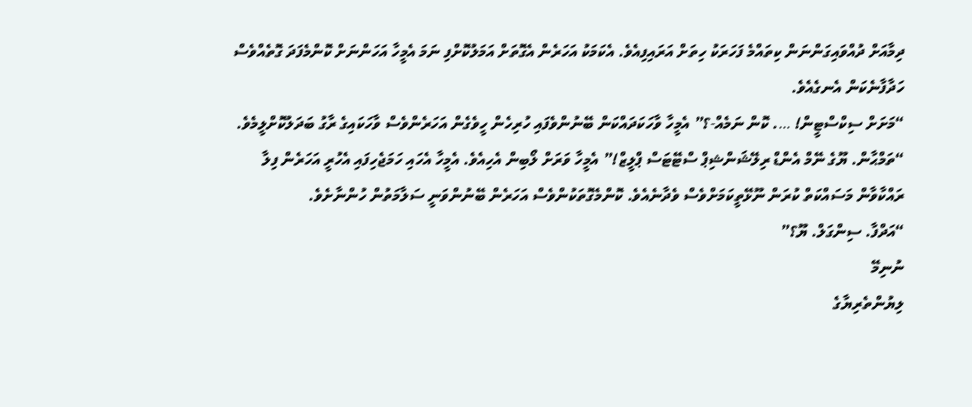ދިމާއަށް ދުއްވައިގަންނަން ކިތައްމެ ފަހަރަކު ހިތަށް އަރައިފިއެވެ. އެކަމަކު އަހަރެން އެގޮތަށް އަމަލުކޮށްފި ނަމަ އެމީހާ އަހަންނަށް ކޮންމެފަދަ ގޮތެއްވެސް ހަދާފާނެކަން އެނގެއެވެ.
“މަށަށް ސިކްސްޓީން! …. ކޮން ނަމެއް-؟” އެމީހާ ވާހަކަދައްކަން ބޭނުންވެފައި ހުރިހެން ހީވެގެން އަހަރެންވެސް ވާހަކައިގެ ރާގު ބަދަލުކޮށްލީމެވެ.
“ތަމްޙާން. ޔޫގެ ނޭމް އެންޑް ރިލޭޝަންޝިޕް ސްޓޭޓަސް ޕްލީޒް!” އެމީހާ ވަރަށް ލޯބިން އެހިއެވެ. އެމީހާ އެހައި ހަމަޖެހިފައި އެހުރީ އަހަރެން ފިލާ ރައްކާވާން މަސައްކަތް ކުރަން ނޫޅޭތީކަމަށްވެސް ވެދާނެއެވެ. ކޮންމެގޮތަކުންވެސް އަހަރެން ބޭނުންވަނީ ސަލާމަތުން ހުންނާށެވެ.
“އަދްފާ. ސިންގަލް. ޔޫ؟”
ނުނިމޭ
ލިޔުންތެރިޔާގެ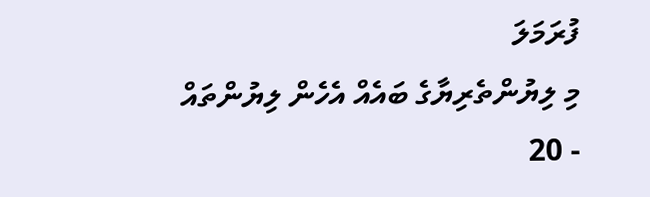ފުރަމަލަ
މި ލިޔުންތެރިޔާގެ ބައެއް އެހެން ލިޔުންތައް
- 20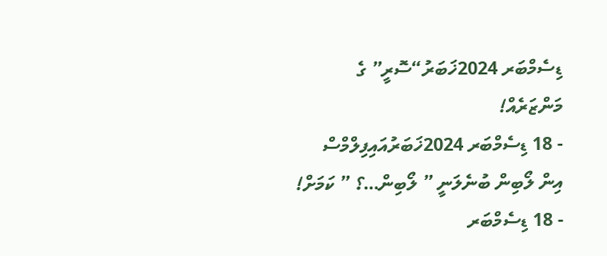ޑިސެމްބަރ 2024ޚަބަރު“ސޮރީ” ގެ މަންޒަރެއް!
- 18 ޑިސެމްބަރ 2024ޚަބަރުއައިފިލްމްސް އިން ލޯބިން ބުނެލަނީ ” ލޯބިން…؟ ” ކަމަށް!
- 18 ޑިސެމްބަރ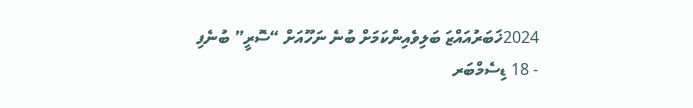2024ޚަބަރުއައްޒަ ބަލިވެއިންކަމަށް ބުނެ ނަހޫއަށް “ސޮރީ” ބުނެފި
- 18 ޑިސެމްބަރ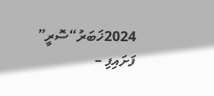2024ޚަބަރު“ސޮރީ” ފަށައިފި –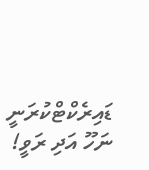ޑައިރެކްޓްކުރަނީ ނަހޫ އަދި ރަވީ!